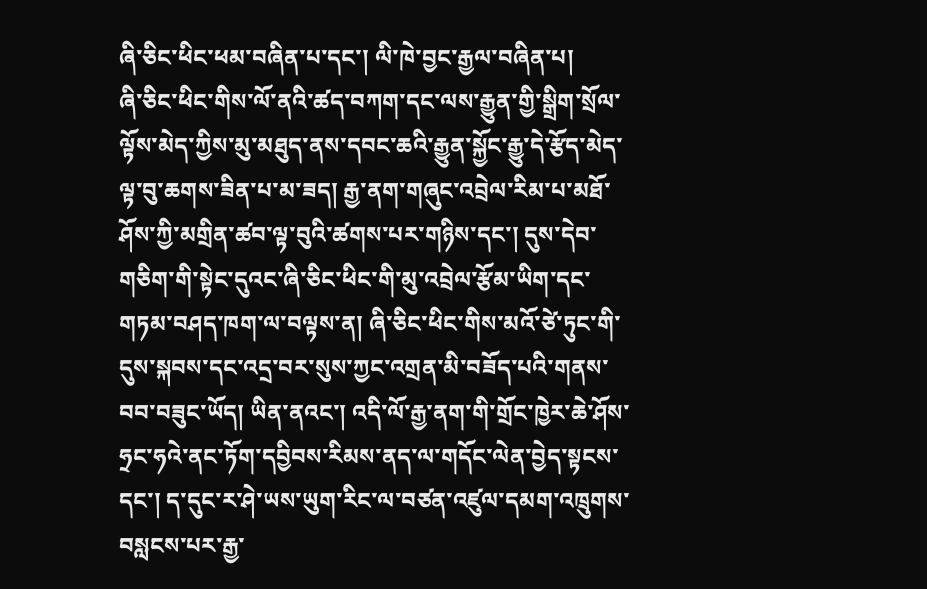ཞི་ཅིང་ཕིང་ཕམ་བཞིན་པ་དང་། ལི་ཁེ་བྱང་རྒྱལ་བཞིན་པ།
ཞི་ཅིང་ཕིང་གིས་ལོ་ནའི་ཚད་བཀག་དང་ལས་རྒྱུན་གྱི་སྒྲིག་སྲོལ་ལྟོས་མེད་ཀྱིས་མུ་མཐུད་ནས་དབང་ཆའི་རྒྱུན་སྐྱོང་རྒྱུ་དེ་རྩོད་མེད་ལྟ་བུ་ཆགས་ཟིན་པ་མ་ཟད། རྒྱ་ནག་གཞུང་འབྲེལ་རིམ་པ་མཐོ་ཤོས་ཀྱི་མགྲིན་ཚབ་ལྟ་བུའི་ཚགས་པར་གཉིས་དང་། དུས་དེབ་གཅིག་གི་སྟེང་དུའང་ཞི་ཅིང་ཕིང་གི་མུ་འབྲེལ་རྩོམ་ཡིག་དང་གཏམ་བཤད་ཁག་ལ་བལྟས་ན། ཞི་ཅིང་ཕིང་གིས་མའོ་ཙེ་ཏུང་གི་དུས་སྐབས་དང་འདྲ་བར་སུས་ཀྱང་འགྲན་མི་བཟོད་པའི་གནས་བབ་བཟུང་ཡོད། ཡིན་ནའང་། འདི་ལོ་རྒྱ་ནག་གི་གྲོང་ཁྱེར་ཆེ་ཤོས་ཧྲང་ཧའེ་ནང་ཏོག་དབྱིབས་རིམས་ནད་ལ་གདོང་ལེན་བྱེད་སྟངས་དང་། ད་དུང་ར་ཤེ་ཡས་ཡུག་རིང་ལ་བཙན་འཛུལ་དམག་འཁྲུགས་བསླངས་པར་རྒྱ་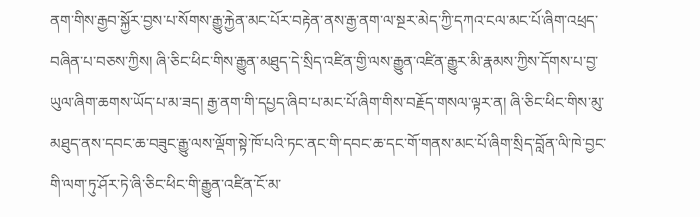ནག་གིས་རྒྱབ་སྐྱོར་བྱས་པ་སོགས་རྒྱུ་རྐྱེན་མང་པོར་བརྟེན་ནས་རྒྱ་ནག་ལ་སྔར་མེད་ཀྱི་དཀའ་ངལ་མང་པོ་ཞིག་འཕྲད་བཞིན་པ་བཅས་ཀྱིས། ཞི་ཅིང་ཕིང་གིས་རྒྱུན་མཐུད་དེ་སྲིད་འཛིན་གྱི་ལས་རྒྱུན་འཛིན་རྒྱུར་མི་རྣམས་ཀྱིས་དོགས་པ་བྱ་ཡུལ་ཞིག་ཆགས་ཡོད་པ་མ་ཟད། རྒྱ་ནག་གི་དཔྱད་ཞིབ་པ་མང་པོ་ཞིག་གིས་བརྗོད་གསལ་ལྟར་ན། ཞི་ཅིང་ཕིང་གིས་མུ་མཐུད་ནས་དབང་ཆ་བཟུང་རྒྱུ་ལས་ལྡོག་སྟེ་ཁོ་པའི་ཏང་ནང་གི་དབང་ཆ་དང་གོ་གནས་མང་པོ་ཞིག་སྲིད་བློན་ལི་ཁེ་བྱང་གི་ལག་ཏུ་ཤོར་ཏེ་ཞི་ཅིང་ཕིང་གི་རྒྱུན་འཛིན་ངོ་མ་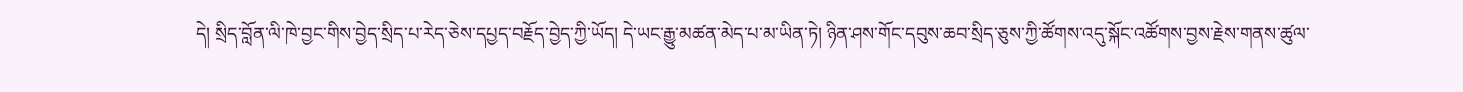དེ། སྲིད་བློན་ལི་ཁེ་བྱང་གིས་བྱེད་སྲིད་པ་རེད་ཅེས་དཔྱད་བརྗོད་བྱེད་ཀྱི་ཡོད། དེ་ཡང་རྒྱུ་མཚན་མེད་པ་མ་ཡིན་ཏེ། ཉིན་ཤས་གོང་དབུས་ཆབ་སྲིད་ཅུས་ཀྱི་ཚོགས་འདུ་སྐོང་འཚོགས་བྱས་རྗེས་གནས་ཚུལ་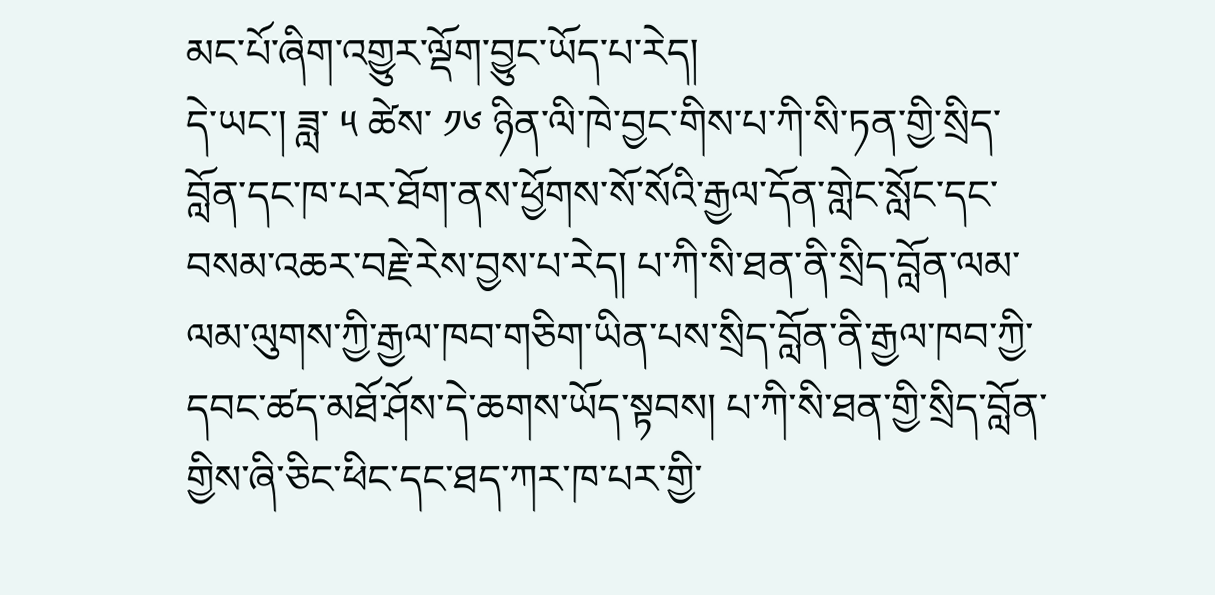མང་པོ་ཞིག་འགྱུར་ལྡོག་བྱུང་ཡོད་པ་རེད།
དེ་ཡང་། ཟླ་ ༥ ཚེས་ ༡༦ ཉིན་ལི་ཁེ་བྱང་གིས་པ་ཀི་སི་ཏན་གྱི་སྲིད་བློན་དང་ཁ་པར་ཐོག་ནས་ཕྱོགས་སོ་སོའི་རྒྱལ་དོན་གླེང་སློང་དང་བསམ་འཆར་བརྗེ་རེས་བྱས་པ་རེད། པ་ཀི་སི་ཐན་ནི་སྲིད་བློན་ལམ་ལམ་ལུགས་ཀྱི་རྒྱལ་ཁབ་གཅིག་ཡིན་པས་སྲིད་བློན་ནི་རྒྱལ་ཁབ་ཀྱི་དབང་ཚད་མཐོ་ཤོས་དེ་ཆགས་ཡོད་སྟབས། པ་ཀི་སི་ཐན་གྱི་སྲིད་བློན་གྱིས་ཞི་ཅིང་ཕིང་དང་ཐད་ཀར་ཁ་པར་གྱི་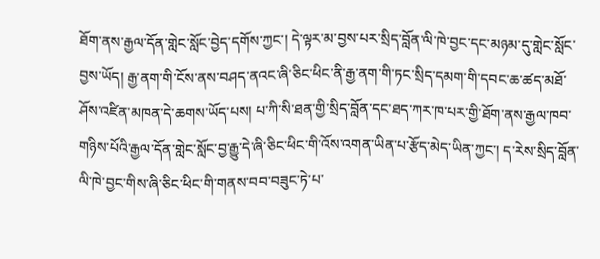ཐོག་ནས་རྒྱལ་དོན་གླེང་སློང་བྱེད་དགོས་ཀྱང་། དེ་ལྟར་མ་བྱས་པར་སྲིད་བློན་ལི་ཁེ་བྱང་དང་མཉམ་དུ་གླེང་སློང་བྱས་ཡོད། རྒྱ་ནག་གི་ངོས་ནས་བཤད་ནའང་ཞི་ཅིང་ཕིང་ནི་རྒྱ་ནག་གི་ཏང་སྲིད་དམག་གི་དབང་ཆ་ཚད་མཐོ་ཤོས་འཛིན་མཁན་དེ་ཆགས་ཡོད་པས། པ་ཀི་སི་ཐན་གྱི་སྲིད་བློན་དང་ཐད་ཀར་ཁ་པར་གྱི་ཐོག་ནས་རྒྱལ་ཁབ་གཉིས་པོའི་རྒྱལ་དོན་གླེང་སློང་བྱ་རྒྱུ་དེ་ཞི་ཅིང་ཕིང་གི་འོས་འགན་ཡིན་པ་རྩོད་མེད་ཡིན་ཀྱང་། ད་རེས་སྲིད་བློན་ལི་ཁེ་བྱང་གིས་ཞི་ཅིང་ཕིང་གི་གནས་བབ་བཟུང་ཏེ་པ་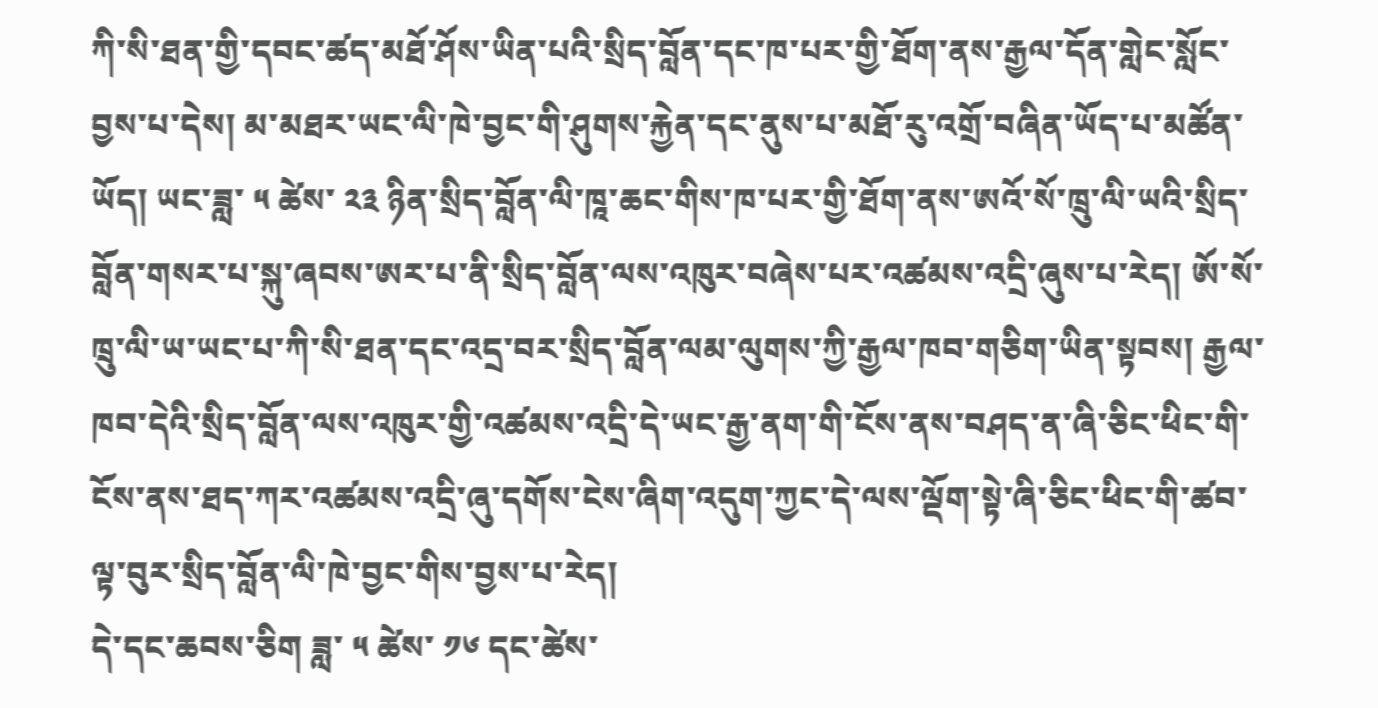ཀི་སི་ཐན་གྱི་དབང་ཚད་མཐོ་ཤོས་ཡིན་པའི་སྲིད་བློན་དང་ཁ་པར་གྱི་ཐོག་ནས་རྒྱལ་དོན་གླེང་སློང་བྱས་པ་དེས། མ་མཐར་ཡང་ལི་ཁེ་བྱང་གི་ཤུགས་རྐྱེན་དང་ནུས་པ་མཐོ་རུ་འགྲོ་བཞིན་ཡོད་པ་མཚོན་ཡོད། ཡང་ཟླ་ ༥ ཚེས་ ༢༣ ཉིན་སྲིད་བློན་ལི་ཁཱ་ཆང་གིས་ཁ་པར་གྱི་ཐོག་ནས་ཨའོ་སོ་ཁྲུ་ལི་ཡའི་སྲིད་བློན་གསར་པ་སྐུ་ཞབས་ཨར་པ་ནི་སྲིད་བློན་ལས་འཁུར་བཞེས་པར་འཚམས་འདྲི་ཞུས་པ་རེད། ཨོ་སོ་ཁྲུ་ལི་ཡ་ཡང་པ་ཀི་སི་ཐན་དང་འདྲ་བར་སྲིད་བློན་ལམ་ལུགས་ཀྱི་རྒྱལ་ཁབ་གཅིག་ཡིན་སྟབས། རྒྱལ་ཁབ་དེའི་སྲིད་བློན་ལས་འཁུར་གྱི་འཚམས་འདྲི་དེ་ཡང་རྒྱ་ནག་གི་ངོས་ནས་བཤད་ན་ཞི་ཅིང་ཕིང་གི་ངོས་ནས་ཐད་ཀར་འཚམས་འདྲི་ཞུ་དགོས་ངེས་ཞིག་འདུག་ཀྱང་དེ་ལས་ལྡོག་སྟེ་ཞི་ཅིང་ཕིང་གི་ཚབ་ལྟ་བུར་སྲིད་བློན་ལི་ཁེ་བྱང་གིས་བྱས་པ་རེད།
དེ་དང་ཆབས་ཅིག ཟླ་ ༥ ཚེས་ ༡༦ དང་ཚེས་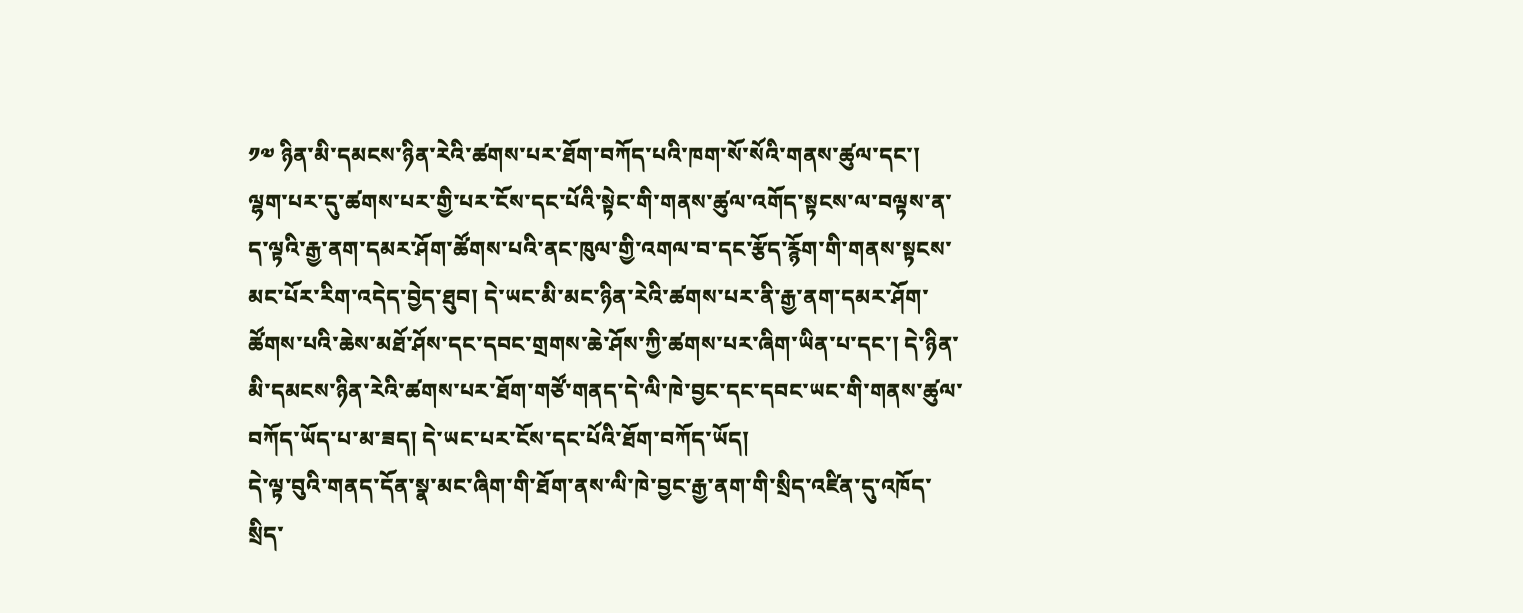༡༧ ཉིན་མི་དམངས་ཉིན་རེའི་ཚགས་པར་ཐོག་བཀོད་པའི་ཁག་སོ་སོའི་གནས་ཚུལ་དང་། ལྷག་པར་དུ་ཚགས་པར་གྱི་པར་ངོས་དང་པོའི་སྟེང་གི་གནས་ཚུལ་འགོད་སྟངས་ལ་བལྟས་ན་ད་ལྟའི་རྒྱ་ནག་དམར་ཤོག་ཚོགས་པའི་ནང་ཁུལ་གྱི་འགལ་བ་དང་རྩོད་རྙོག་གི་གནས་སྟངས་མང་པོར་རིག་འདེད་བྱེད་ཐུབ། དེ་ཡང་མི་མང་ཉིན་རེའི་ཚགས་པར་ནི་རྒྱ་ནག་དམར་ཤོག་ཚོགས་པའི་ཆེས་མཐོ་ཤོས་དང་དབང་གྲགས་ཆེ་ཤོས་ཀྱི་ཚགས་པར་ཞིག་ཡིན་པ་དང་། དེ་ཉིན་མི་དམངས་ཉིན་རེའི་ཚགས་པར་ཐོག་གཙོ་གནད་དེ་ལི་ཁེ་བྱང་དང་དབང་ཡང་གི་གནས་ཚུལ་བཀོད་ཡོད་པ་མ་ཟད། དེ་ཡང་པར་ངོས་དང་པོའི་ཐོག་བཀོད་ཡོད།
དེ་ལྟ་བུའི་གནད་དོན་སྣ་མང་ཞིག་གི་ཐོག་ནས་ལི་ཁེ་བྱང་རྒྱ་ནག་གི་སྲིད་འཛིན་དུ་འཁོད་སྲིད་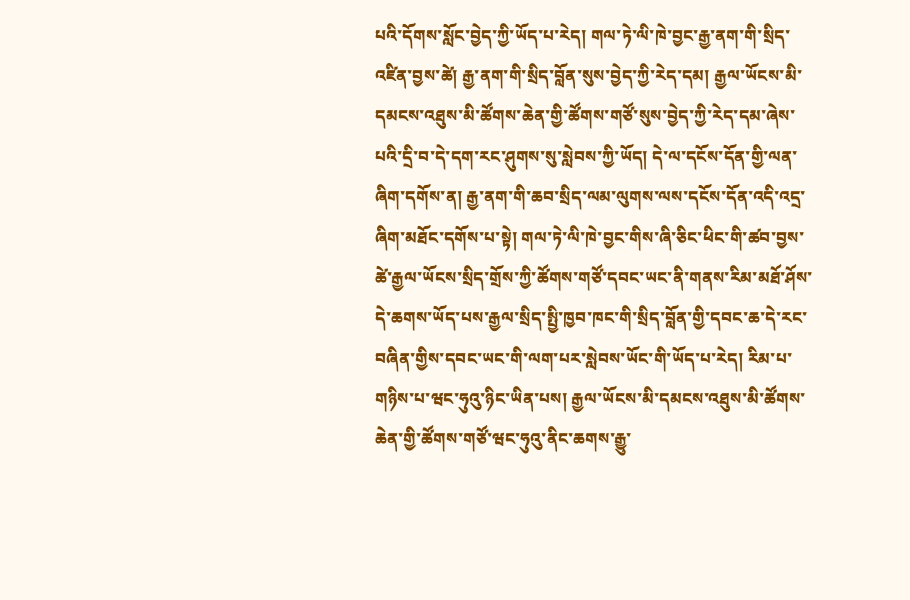པའི་དོགས་སློང་བྱེད་ཀྱི་ཡོད་པ་རེད། གལ་ཏེ་ལི་ཁེ་བྱང་རྒྱ་ནག་གི་སྲིད་འཛིན་བྱས་ཚེ། རྒྱ་ནག་གི་སྲིད་བློན་སུས་བྱེད་ཀྱི་རེད་དམ། རྒྱལ་ཡོངས་མི་དམངས་འཐུས་མི་ཚོགས་ཆེན་གྱི་ཚོགས་གཙོ་སུས་བྱེད་ཀྱི་རེད་དམ་ཞེས་པའི་དྲི་བ་དེ་དག་རང་ཤུགས་སུ་སླེབས་ཀྱི་ཡོད། དེ་ལ་དངོས་དོན་གྱི་ལན་ཞིག་དགོས་ན། རྒྱ་ནག་གི་ཆབ་སྲིད་ལམ་ལུགས་ལས་དངོས་དོན་འདི་འདྲ་ཞིག་མཐོང་དགོས་པ་སྟེ། གལ་ཏེ་ལི་ཁེ་བྱང་གིས་ཞི་ཅིང་ཕིང་གི་ཚབ་བྱས་ཚེ་རྒྱལ་ཡོངས་སྲིད་གྲོས་ཀྱི་ཚོགས་གཙོ་དབང་ཡང་ནི་གནས་རིམ་མཐོ་ཤོས་དེ་ཆགས་ཡོད་པས་རྒྱལ་སྲིད་སྤྱི་ཁྱབ་ཁང་གི་སྲིད་བློན་གྱི་དབང་ཆ་དེ་རང་བཞིན་གྱིས་དབང་ཡང་གི་ལག་པར་སླེབས་ཡོང་གི་ཡོད་པ་རེད། རིམ་པ་གཉིས་པ་ཝང་ཧུའུ་ཉིང་ཡིན་པས། རྒྱལ་ཡོངས་མི་དམངས་འཐུས་མི་ཚོགས་ཆེན་གྱི་ཚོགས་གཙོ་ཝང་ཧུའུ་ནིང་ཆགས་རྒྱུ་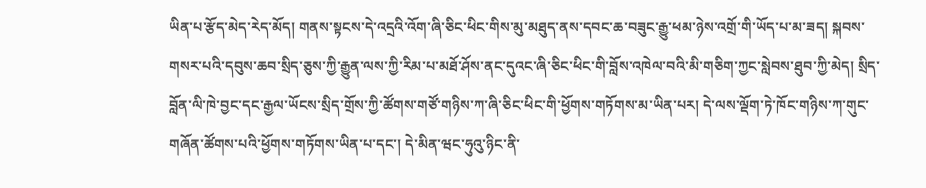ཡིན་པ་རྩོད་མེད་རེད་མོད། གནས་སྟངས་དེ་འདྲའི་འོག་ཞི་ཅིང་ཕིང་གིས་མུ་མཐུད་ནས་དབང་ཆ་བཟུང་རྒྱུ་ཕམ་ཉེས་འགྲོ་གི་ཡོད་པ་མ་ཟད། སྐབས་གསར་པའི་དབུས་ཆབ་སྲིད་ཅུས་ཀྱི་རྒྱུན་ལས་ཀྱི་རིམ་པ་མཐོ་ཤོས་ནང་དུའང་ཞི་ཅིང་ཕིང་གི་བློས་འཁེལ་བའི་མི་གཅིག་ཀྱང་སླེབས་ཐུབ་ཀྱི་མེད། སྲིད་བློན་ལི་ཁེ་བྱང་དང་རྒྱལ་ཡོངས་སྲིད་གྲོས་ཀྱི་ཚོགས་གཙོ་གཉིས་ཀ་ཞི་ཅིང་ཕིང་གི་ཕྱོགས་གཏོགས་མ་ཡིན་པར། དེ་ལས་ལྡོག་ཏེ་ཁོང་གཉིས་ཀ་གུང་གཞོན་ཚོགས་པའི་ཕྱོགས་གཏོགས་ཡིན་པ་དང་། དེ་མིན་ཝང་ཧུའུ་ཉིང་ནི་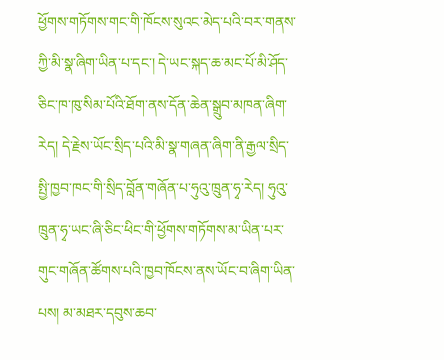ཕྱོགས་གཏོགས་གང་གི་ཁོངས་སུའང་མེད་པའི་བར་གནས་ཀྱི་མི་སྣ་ཞིག་ཡིན་པ་དང་། དེ་ཡང་སྐད་ཆ་མང་པོ་མི་ཤོད་ཅིང་ཁ་ཁུ་སིམ་པོའི་ཐོག་ནས་དོན་ཆེན་སྒྲུབ་མཁན་ཞིག་རེད། དེ་རྗེས་ཡོང་སྲིད་པའི་མི་སྣ་གཞན་ཞིག་ནི་རྒྱལ་སྲིད་སྤྱི་ཁྱབ་ཁང་གི་སྲིད་བློན་གཞོན་པ་ཧུའུ་ཁྲུན་ཧྭ་རེད། ཧུའུ་ཁྲུན་ཧྭ་ཡང་ཞི་ཅིང་ཕིང་གི་ཕྱོགས་གཏོགས་མ་ཡིན་པར་གུང་གཞོན་ཚོགས་པའི་ཁྱབ་ཁོངས་ནས་ཡོང་བ་ཞིག་ཡིན་པས། མ་མཐར་དབུས་ཆབ་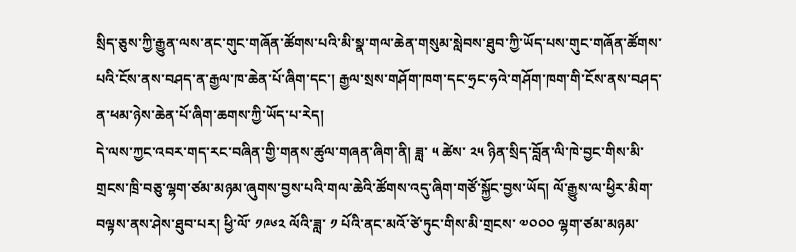སྲིད་ཅུས་ཀྱི་རྒྱུན་ལས་ནང་གུང་གཞོན་ཚོགས་པའི་མི་སྣ་གལ་ཆེན་གསུམ་སླེབས་ཐུབ་ཀྱི་ཡོད་པས་གུང་གཞོན་ཚོགས་པའི་ངོས་ནས་བཤད་ན་རྒྱལ་ཁ་ཆེན་པོ་ཞིག་དང་། རྒྱལ་སྲས་གཤོག་ཁག་དང་ཧྲང་ཧའེ་གཤོག་ཁག་གི་ངོས་ནས་བཤད་ན་ཕམ་ཉེས་ཆེན་པོ་ཞིག་ཆགས་ཀྱི་ཡོད་པ་རེད།
དེ་ལས་ཀྱང་འབར་གད་རང་བཞིན་གྱི་གནས་ཚུལ་གཞན་ཞིག་ནི། ཟླ་ ༥ ཚེས་ ༢༥ ཉིན་སྲིད་བློན་ལི་ཁེ་བྱང་གིས་མི་གྲངས་ཁྲི་བཅུ་ལྷག་ཙམ་མཉམ་ཞུགས་བྱས་པའི་གལ་ཆེའི་ཚོགས་འདུ་ཞིག་གཙོ་སྐྱོང་བྱས་ཡོད། ལོ་རྒྱུས་ལ་ཕྱིར་མིག་བལྟས་ནས་ཤེས་ཐུབ་པར། ཕྱི་ལོ་ ༡༩༦༢ ལོའི་ཟླ་ ༡ པོའི་ནང་མའོ་ཙེ་ཏུང་གིས་མི་གྲངས་ ༧༠༠༠ ལྷག་ཙམ་མཉམ་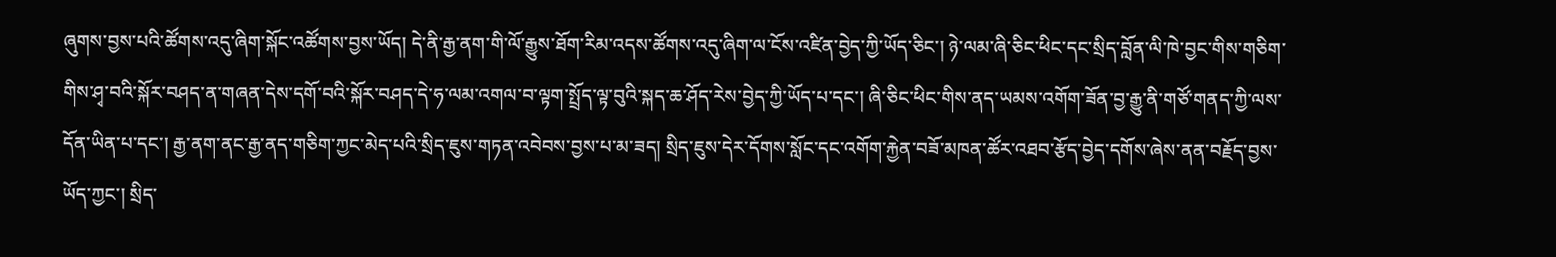ཞུགས་བྱས་པའི་ཚོགས་འདུ་ཞིག་སྐོང་འཚོགས་བྱས་ཡོད། དེ་ནི་རྒྱ་ནག་གི་ལོ་རྒྱུས་ཐོག་རིམ་འདས་ཚོགས་འདུ་ཞིག་ལ་ངོས་འཛིན་བྱེད་ཀྱི་ཡོད་ཅིང་། ཉེ་ལམ་ཞི་ཅིང་ཕིང་དང་སྲིད་བློན་ལི་ཁེ་བྱང་གིས་གཅིག་གིས་ཤྭ་བའི་སྐོར་བཤད་ན་གཞན་དེས་དགོ་བའི་སྐོར་བཤད་དེ་ཧ་ལམ་འགལ་བ་ལྟག་སྤྲོད་ལྟ་བུའི་སྐད་ཆ་ཤོད་རེས་བྱེད་ཀྱི་ཡོད་པ་དང་། ཞི་ཅིང་ཕིང་གིས་ནད་ཡམས་འགོག་ཟོན་བྱ་རྒྱུ་ནི་གཙོ་གནད་ཀྱི་ལས་དོན་ཡིན་པ་དང་། རྒྱ་ནག་ནང་རྒྱ་ནད་གཅིག་ཀྱང་མེད་པའི་སྲིད་ཇུས་གཏན་འབེབས་བྱས་པ་མ་ཟད། སྲིད་ཇུས་དེར་དོགས་སློང་དང་འགོག་རྐྱེན་བཟོ་མཁན་ཚོར་འཐབ་རྩོད་བྱེད་དགོས་ཞེས་ནན་བརྗོད་བྱས་ཡོད་ཀྱང་། སྲིད་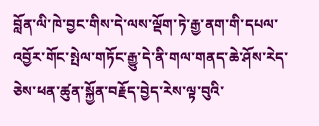བློན་ལི་ཁེ་བྱང་གིས་དེ་ལས་ལྡོག་ཏེ་རྒྱ་ནག་གི་དཔལ་འབྱོར་གོང་སྤེལ་གཏོང་རྒྱུ་དེ་ནི་གལ་གནད་ཆེ་ཤོས་རེད་ཅེས་ཕན་ཚུན་སྐྱོན་བརྗོད་བྱེད་རེས་ལྟ་བུའི་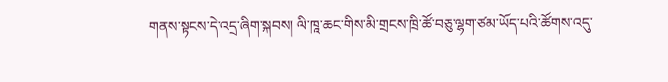གནས་སྟངས་དེ་འདྲ་ཞིག་སྐབས། ལི་ཁཱ་ཆང་གིས་མི་གྲངས་ཁྲི་ཚོ་བཅུ་ལྷག་ཙམ་ཡོད་པའི་ཚོགས་འདུ་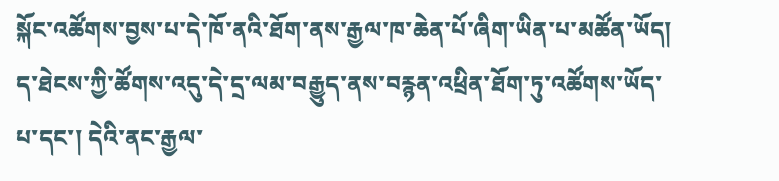སྐོང་འཚོགས་བྱས་པ་དེ་ཁོ་ནའི་ཐོག་ནས་རྒྱལ་ཁ་ཆེན་པོ་ཞིག་ཡིན་པ་མཚོན་ཡོད། ད་ཐེངས་ཀྱི་ཚོགས་འདུ་དེ་དྲ་ལམ་བརྒྱུད་ནས་བརྙན་འཕྲིན་ཐོག་ཏུ་འཚོགས་ཡོད་པ་དང་། དེའི་ནང་རྒྱལ་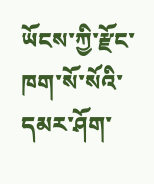ཡོངས་ཀྱི་རྫོང་ཁག་སོ་སོའི་དམར་ཤོག་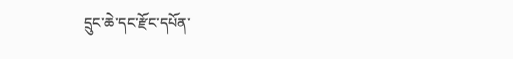དྲུང་ཆེ་དང་རྫོང་དཔོན་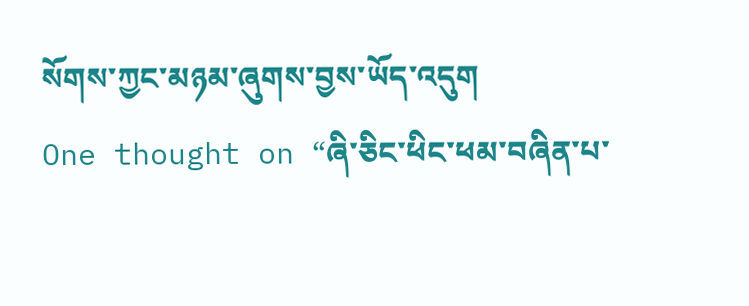སོགས་ཀྱང་མཉམ་ཞུགས་བྱས་ཡོད་འདུག
One thought on “ཞི་ཅིང་ཕིང་ཕམ་བཞིན་པ་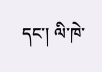དང་། ལི་ཁེ་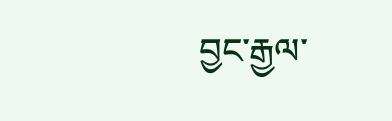བྱང་རྒྱལ་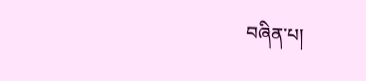བཞིན་པ།